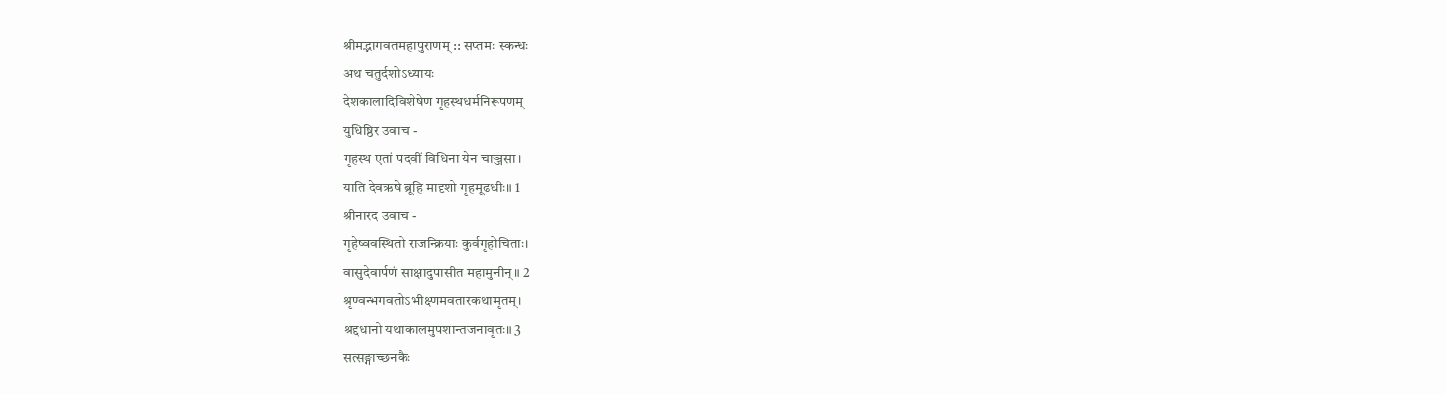श्रीमद्भागवतमहापुराणम् :: सप्तमः स्कन्धः
अथ चतुर्दशोऽध्यायः
देशकालादिविशेषेण गृहस्थधर्मनिरूपणम्
युधिष्ठिर उवाच -
गृहस्थ एतां पदवीं विधिना येन चाञ्जसा।
याति देवऋषे ब्रूहि मादृशो गृहमूढधीः॥ 1
श्रीनारद उवाच -
गृहेष्ववस्थितो राजन्क्रियाः कुर्वगृहोचिताः।
वासुदेवार्पणं साक्षादुपासीत महामुनीन्॥ 2
श्रृण्वन्भगवतोऽभीक्ष्णमवतारकथामृतम्।
श्रद्दधानो यथाकालमुपशान्तजनावृतः॥ 3
सत्सङ्गाच्छनकैः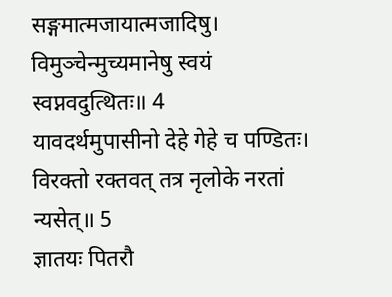सङ्गमात्मजायात्मजादिषु।
विमुञ्चेन्मुच्यमानेषु स्वयं स्वप्नवदुत्थितः॥ 4
यावदर्थमुपासीनो देहे गेहे च पण्डितः।
विरक्तो रक्तवत् तत्र नृलोके नरतां न्यसेत्॥ 5
ज्ञातयः पितरौ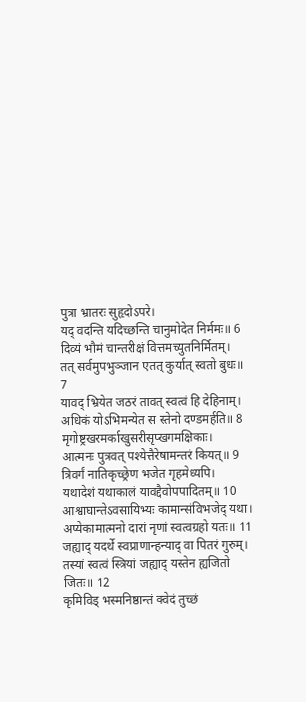पुत्रा भ्रातरः सुहृदोऽपरे।
यद् वदन्ति यदिच्छन्ति चानुमोदेत निर्ममः॥ 6
दिव्यं भौमं चान्तरीक्षं वित्तमच्युतनिर्मितम्।
तत् सर्वमुपभुञ्जान एतत् कुर्यात् स्वतो बुधः॥ 7
यावद् भ्रियेत जठरं तावत् स्वत्वं हि देहिनाम्।
अधिकं योऽभिमन्येत स स्तेनो दण्डमर्हति॥ 8
मृगोष्ट्रखरमर्काखुसरीसृप्खगमक्षिकाः।
आत्मनः पुत्रवत् पश्येत्तैरेषामन्तरं कियत्॥ 9
त्रिवर्गं नातिकृच्छ्रेण भजेत गृहमेध्यपि।
यथादेशं यथाकालं यावद्दैवोपपादितम्॥ 10
आश्वाघान्तेऽवसायिभ्यः कामान्संविभजेद् यथा।
अप्येकामात्मनो दारां नृणां स्वत्वग्रहो यतः॥ 11
जह्याद् यदर्थे स्वप्राणान्हन्याद् वा पितरं गुरुम्।
तस्यां स्वत्वं स्त्रियां जह्याद् यस्तेन ह्यजितो जितः॥ 12
कृमिविड् भस्मनिष्ठान्तं क्वेदं तुच्छं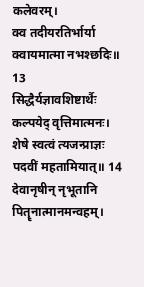कलेवरम्।
क्व तदीयरतिर्भार्या क्वायमात्मा नभश्छदिः॥ 13
सिद्धैर्यज्ञावशिष्टार्थैः कल्पयेद् वृत्तिमात्मनः।
शेषे स्वत्वं त्यजन्प्राज्ञः पदवीं महतामियात्॥ 14
देवानृषीन् नृभूतानि पितॄनात्मानमन्वहम्।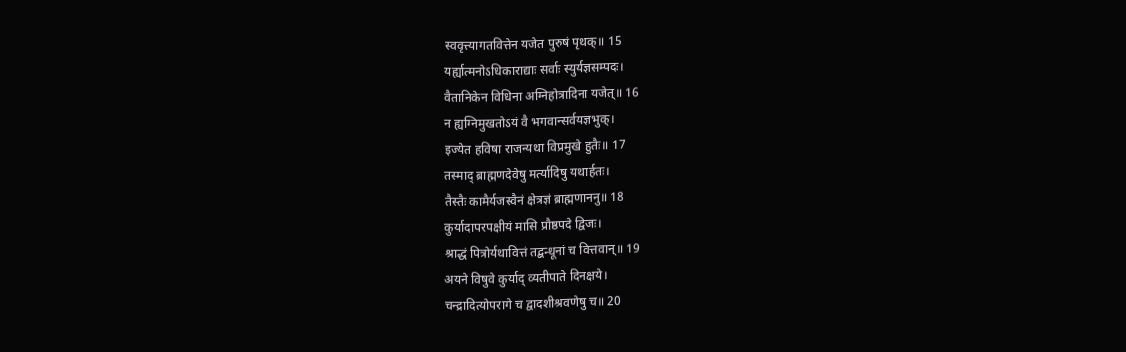स्ववृत्त्यागतवित्तेन यजेत पुरुषं पृथक्॥ 15
यर्ह्यात्मनोऽधिकाराद्याः सर्वाः स्युर्यज्ञसम्पदः।
वैतानिकेन विधिना अग्निहोत्रादिना यजेत्॥ 16
न ह्यग्निमुखतोऽयं वै भगवान्सर्वयज्ञभुक्।
इज्येत हविषा राजन्यथा विप्रमुखे हुतैः॥ 17
तस्माद् ब्राह्मणदेवेषु मर्त्यादिषु यथार्हतः।
तैस्तैः कामैर्यजस्वैनं क्षेत्रज्ञं ब्राह्मणाननु॥ 18
कुर्यादापरपक्षीयं मासि प्रौष्ठपदे द्विजः।
श्राद्धं पित्रोर्यथावित्तं तद्बन्धूनां च वित्तवान्॥ 19
अयने विषुवे कुर्याद् व्यतीपाते दिनक्षये।
चन्द्रादित्योपरागे च द्वादशीश्रवणेषु च॥ 20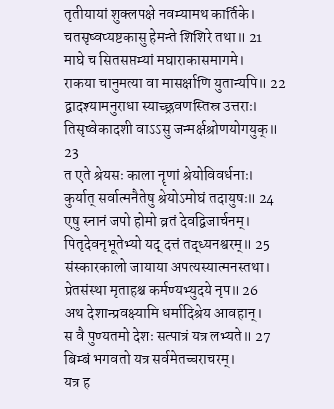तृतीयायां शुक्लपक्षे नवम्यामथ कार्तिके।
चतसृष्वप्यष्टकासु हेमन्ते शिशिरे तथा॥ 21
माघे च सितसप्तम्यां मघाराकासमागमे।
राकया चानुमत्या वा मासर्क्षाणि युतान्यपि॥ 22
द्वादश्यामनुराधा स्याच्छ्रवणस्तिस्र उत्तराः।
तिसृष्वेकादशी वाऽऽसु जन्मर्क्षश्रोणयोगयुक्॥ 23
त एते श्रेयसः काला नॄणां श्रेयोविवर्धनाः।
कुर्यात् सर्वात्मनैतेषु श्रेयोऽमोघं तदायुषः॥ 24
एषु स्नानं जपो होमो व्रतं देवद्विजार्चनम्।
पितृदेवनृभूतेभ्यो यद् दत्तं तद्ध्यनश्वरम्॥ 25
संस्कारकालो जायाया अपत्यस्यात्मनस्तथा।
प्रेतसंस्था मृताहश्च कर्मण्यभ्युदये नृप॥ 26
अथ देशान्प्रवक्ष्यामि धर्मादिश्रेय आवहान्।
स वै पुण्यतमो देशः सत्पात्रं यत्र लभ्यते॥ 27
बिम्बं भगवतो यत्र सर्वमेतच्चराचरम्।
यत्र ह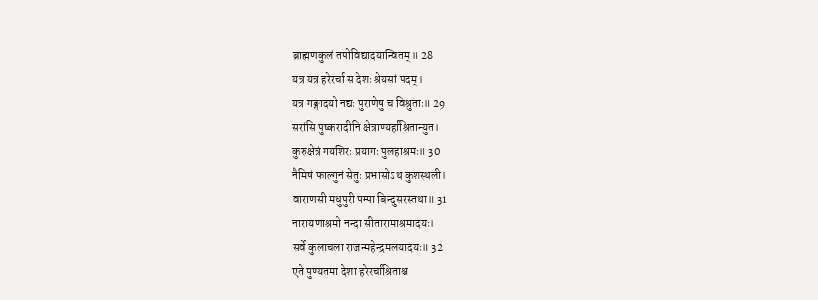ब्राह्मणकुलं तपोविद्यादयान्वितम्॥ 28
यत्र यत्र हरेरर्चा स देशः श्रेयसां पदम्।
यत्र गङ्गादयो नद्यः पुराणेषु च विश्रुताः॥ 29
सरांसि पुष्करादीनि क्षेत्राण्यर्हाश्रितान्युत।
कुरुक्षेत्रं गयशिरः प्रयागः पुलहाश्रमः॥ 30
नैमिषं फाल्गुनं सेतुः प्रभासोऽथ कुशस्थली।
वाराणसी मधुपुरी पम्पा बिन्दुसरस्तथा॥ 31
नारायणाश्रमो नन्दा सीतारामाश्रमादयः।
सर्वे कुलाचला राजन्महेन्द्रमलयादयः॥ 32
एते पुण्यतमा देशा हरेरर्चाश्रिताश्च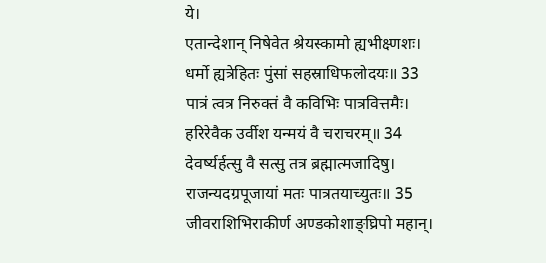ये।
एतान्देशान् निषेवेत श्रेयस्कामो ह्यभीक्ष्णशः।
धर्मो ह्यत्रेहितः पुंसां सहस्राधिफलोदयः॥ 33
पात्रं त्वत्र निरुक्तं वै कविभिः पात्रवित्तमैः।
हरिरेवैक उर्वीश यन्मयं वै चराचरम्॥ 34
देवर्ष्यर्हत्सु वै सत्सु तत्र ब्रह्मात्मजादिषु।
राजन्यदग्रपूजायां मतः पात्रतयाच्युतः॥ 35
जीवराशिभिराकीर्ण अण्डकोशाङ्घ्रिपो महान्।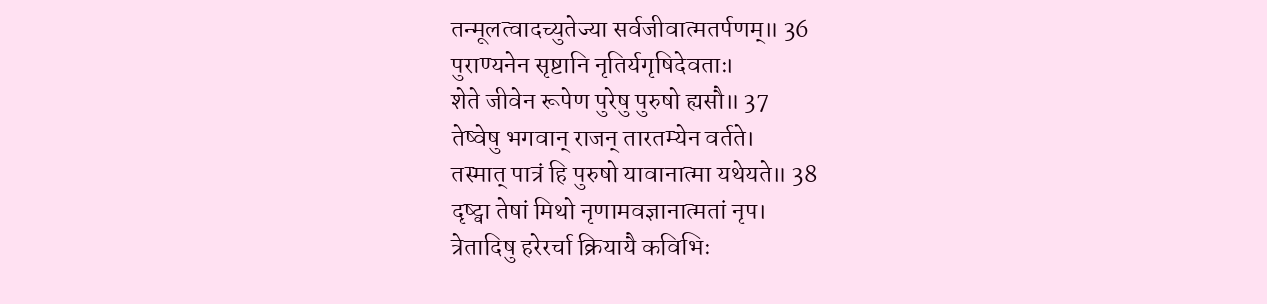तन्मूलत्वादच्युतेज्या सर्वजीवात्मतर्पणम्॥ 36
पुराण्यनेन सृष्टानि नृतिर्यगृषिदेवताः।
शेते जीवेन रूपेण पुरेषु पुरुषो ह्यसौ॥ 37
तेष्वेषु भगवान् राजन् तारतम्येन वर्तते।
तस्मात् पात्रं हि पुरुषो यावानात्मा यथेयते॥ 38
दृष्ट्वा तेषां मिथो नृणामवज्ञानात्मतां नृप।
त्रेतादिषु हरेरर्चा क्रियायै कविभिः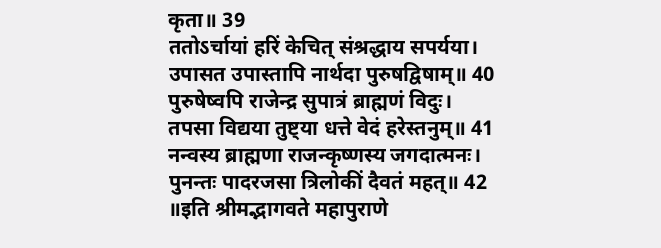कृता॥ 39
ततोऽर्चायां हरिं केचित् संश्रद्धाय सपर्यया।
उपासत उपास्तापि नार्थदा पुरुषद्विषाम्॥ 40
पुरुषेष्वपि राजेन्द्र सुपात्रं ब्राह्मणं विदुः।
तपसा विद्यया तुष्ट्या धत्ते वेदं हरेस्तनुम्॥ 41
नन्वस्य ब्राह्मणा राजन्कृष्णस्य जगदात्मनः।
पुनन्तः पादरजसा त्रिलोकीं दैवतं महत्॥ 42
॥इति श्रीमद्भागवते महापुराणे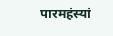पारमहंस्यां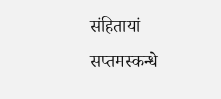संहितायां
सप्तमस्कन्धे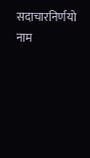सदाचारनिर्णयो नाम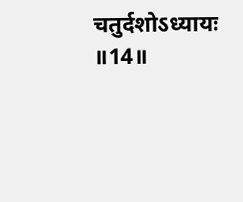चतुर्दशोऽध्यायः ॥14॥